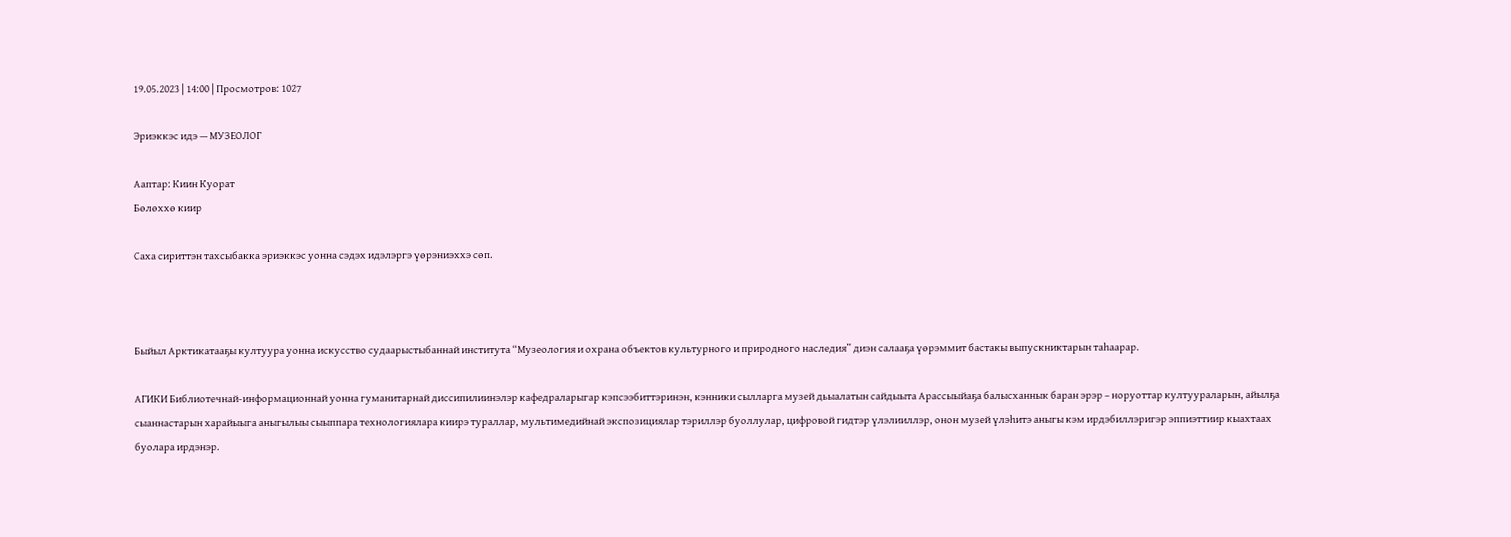19.05.2023 | 14:00 | Просмотров: 1027

Эриэккэс идэ — МУЗЕОЛОГ

Ааптар: Киин Куорат
Бөлөххө киир

Саха сириттэн тахсыбакка эриэккэс уонна сэдэх идэлэргэ үөрэниэххэ сөп.



Быйыл Арктикатааҕы култуура уонна искусство судаарыстыбаннай института “Музеология и охрана объектов культурного и природного наследия” диэн салааҕа үөрэммит бастакы выпускниктарын таһаарар.

АГИКИ Библиотечнай-информационнай уонна гуманитарнай диссипилиинэлэр кафедраларыгар кэпсээбиттэринэн, кэнники сылларга музей дьыалатын сайдыыта Арассыыйаҕа балысханнык баран эрэр – норуоттар култуураларын, айылҕа сыаннастарын харайыыга аныгылыы сыыппара технологиялара киирэ тураллар, мультимедийнай экспозициялар тэриллэр буоллулар, цифровой гидтэр үлэлииллэр, онон музей үлэһитэ аныгы кэм ирдэбиллэригэр эппиэттиир кыахтаах буолара ирдэнэр.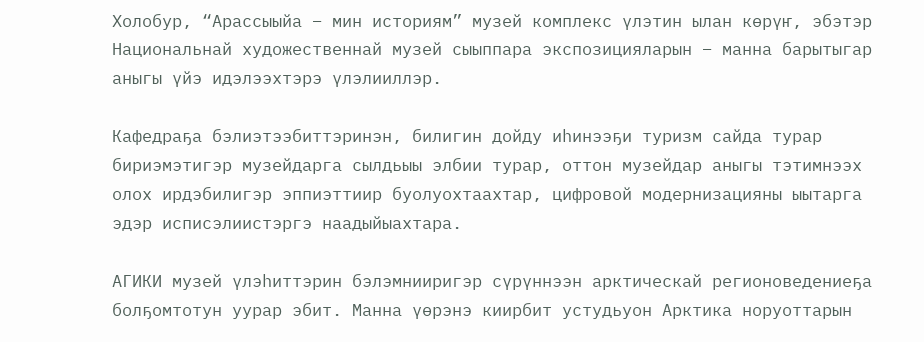Холобур, “Арассыыйа – мин историям” музей комплекс үлэтин ылан көрүҥ, эбэтэр Национальнай художественнай музей сыыппара экспозицияларын – манна барытыгар аныгы үйэ идэлээхтэрэ үлэлииллэр.

Кафедраҕа бэлиэтээбиттэринэн, билигин дойду иһинээҕи туризм сайда турар бириэмэтигэр музейдарга сылдьыы элбии турар, оттон музейдар аныгы тэтимнээх олох ирдэбилигэр эппиэттиир буолуохтаахтар, цифровой модернизацияны ыытарга эдэр исписэлиистэргэ наадыйыахтара.

АГИКИ музей үлэһиттэрин бэлэмнииригэр сүрүннээн арктическай регионоведениеҕа болҕомтотун уурар эбит. Манна үөрэнэ киирбит устудьуон Арктика норуоттарын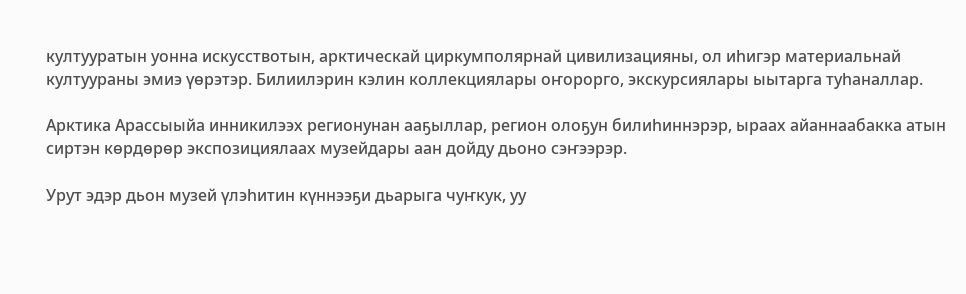култууратын уонна искусствотын, арктическай циркумполярнай цивилизацияны, ол иһигэр материальнай култуураны эмиэ үөрэтэр. Билиилэрин кэлин коллекциялары оҥорорго, экскурсиялары ыытарга туһаналлар.

Арктика Арассыыйа инникилээх регионунан ааҕыллар, регион олоҕун билиһиннэрэр, ыраах айаннаабакка атын сиртэн көрдөрөр экспозициялаах музейдары аан дойду дьоно сэҥээрэр.

Урут эдэр дьон музей үлэһитин күннээҕи дьарыга чуҥкук, уу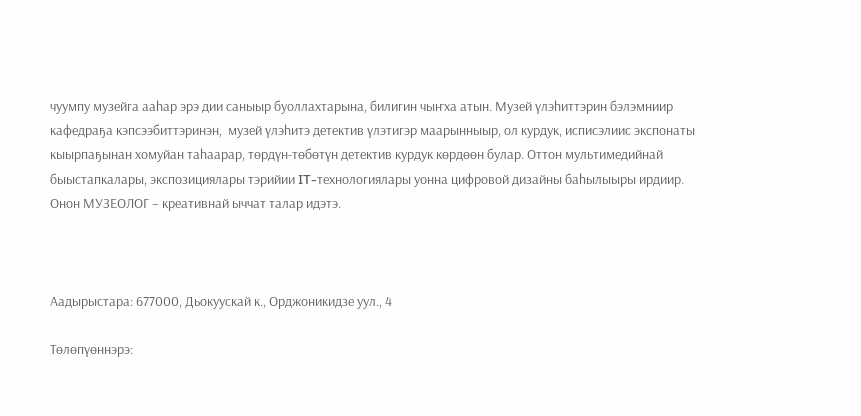чуумпу музейга ааһар эрэ дии саныыр буоллахтарына, билигин чыҥха атын. Музей үлэһиттэрин бэлэмниир кафедраҕа кэпсээбиттэринэн,  музей үлэһитэ детектив үлэтигэр маарынныыр, ол курдук, исписэлиис экспонаты кыырпаҕынан хомуйан таһаарар, төрдүн-төбөтүн детектив курдук көрдөөн булар. Оттон мультимедийнай быыстапкалары, экспозициялары тэрийии IT-технологиялары уонна цифровой дизайны баһылыыры ирдиир. Онон МУЗЕОЛОГ – креативнай ыччат талар идэтэ.



Аадырыстара: 677000, Дьокуускай к., Орджоникидзе уул., 4

Төлөпүөннэрэ: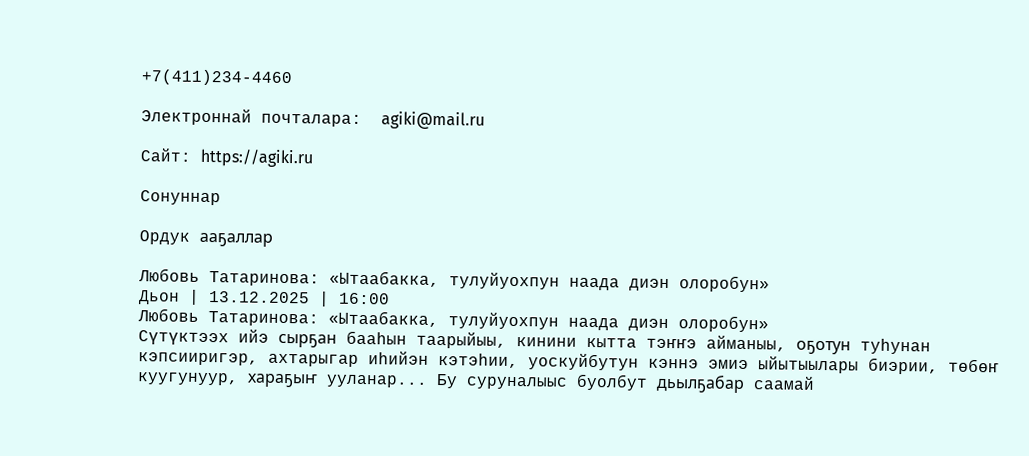+7(411)234-4460

Электроннай почталара:  agiki@mail.ru

Сайт: https://agiki.ru

Сонуннар

Ордук ааҕаллар

Любовь Татаринова: «Ытаабакка, тулуйуохпун наада диэн олоробун»
Дьон | 13.12.2025 | 16:00
Любовь Татаринова: «Ытаабакка, тулуйуохпун наада диэн олоробун»
Сүтүктээх ийэ сырҕан бааһын таарыйыы, кинини кытта тэҥҥэ айманыы, оҕотун туһунан кэпсииригэр, ахтарыгар иһийэн кэтэһии, уоскуйбутун кэннэ эмиэ ыйытыылары биэрии, төбөҥ куугунуур, хараҕыҥ ууланар... Бу суруналыыс буолбут дьылҕабар саамай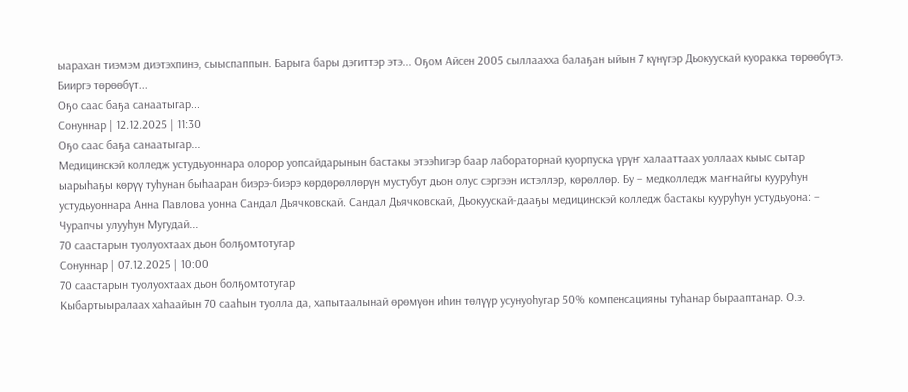ыарахан тиэмэм диэтэхпинэ, сыыспаппын. Барыга бары дэгиттэр этэ... Оҕом Айсен 2005 сыллаахха балаҕан ыйын 7 күнүгэр Дьокуускай куоракка төрөөбүтэ. Бииргэ төрөөбүт...
Оҕо саас баҕа санаатыгар...
Сонуннар | 12.12.2025 | 11:30
Оҕо саас баҕа санаатыгар...
Медицинскэй колледж устудьуоннара олорор уопсайдарынын бастакы этээһигэр баар лабораторнай куорпуска үрүҥ халааттаах уоллаах кыыс сытар ыарыһаҕы көрүү туһунан быһааран биэрэ-биэрэ көрдөрөллөрүн мустубут дьон олус сэргээн истэллэр, көрөллөр. Бу – медколледж маҥнайгы кууруһун устудьуоннара Анна Павлова уонна Сандал Дьячковскай. Сандал Дьячковскай, Дьокуускай-дааҕы медицинскэй колледж бастакы кууруһун устудьуона: – Чурапчы улууһун Мугудай...
70 саастарын туолуохтаах дьон болҕомтотугар
Сонуннар | 07.12.2025 | 10:00
70 саастарын туолуохтаах дьон болҕомтотугар
Кыбартыыралаах хаһаайын 70 сааһын туолла да, хапытаалынай өрөмүөн иһин төлүүр усунуоһугар 50% компенсацияны туһанар бырааптанар. О.э.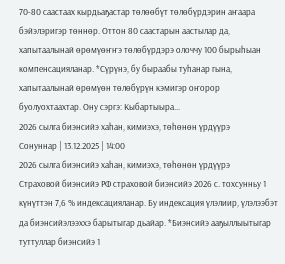70-80 саастаах кырдьаҕастар төлөөбүт төлөбүрдэрин аҥаара бэйэлэригэр төннөр. Оттон 80 саастарын аастылар да, хапытаалынай өрөмүөҥҥэ төлөбүрдэрэ олоччу 100 бырыһыан компенсацияланар. *Сүрүнэ, бу быраабы туһанар гына, хапытаалынай өрөмүөн төлөбүрүн кэмигэр оҥорор буолуохтаахтар. Ону сэргэ: Кыбартыыра...
2026 сылга биэнсийэ хаһан, кимиэхэ, төһөнөн үрдүүрэ
Сонуннар | 13.12.2025 | 14:00
2026 сылга биэнсийэ хаһан, кимиэхэ, төһөнөн үрдүүрэ
Страховой биэнсийэ РФ страховой биэнсийэ 2026 с. тохсунньу 1 күнүттэн 7,6 % индексацияланар. Бу индексация үлэлиир, үлэлээбэт да биэнсийэлээххэ барытыгар дьайар. *Биэнсийэ ааҕыллыытыгар туттуллар биэнсийэ 1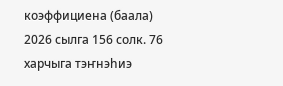коэффициена (баала) 2026 сылга 156 солк. 76 харчыга тэҥнэһиэ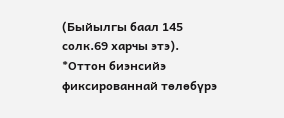(Быйылгы баал 145 солк.69 харчы этэ). *Оттон биэнсийэ фиксированнай төлөбүрэ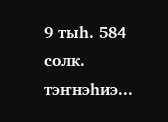9 тыһ. 584 солк. тэҥнэһиэ...